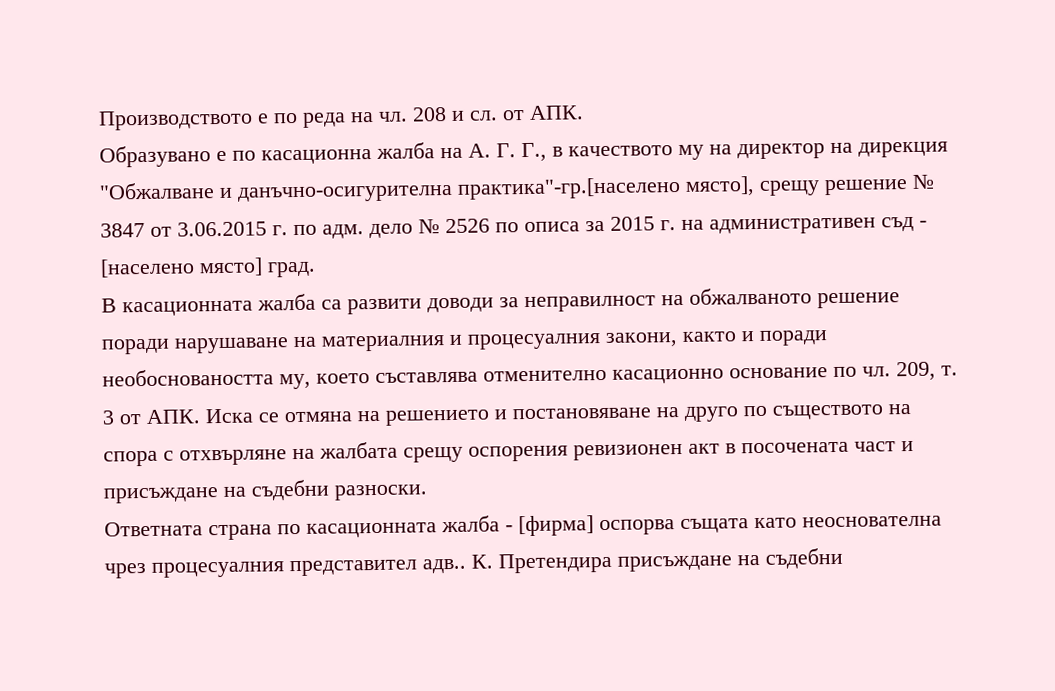Производството е по реда на чл. 208 и сл. от АПК.
Образувано е по касационна жалба на А. Г. Г., в качеството му на директор на дирекция "Обжалване и данъчно-осигурителна практика"-гр.[населено място], срещу решение № 3847 от 3.06.2015 г. по адм. дело № 2526 по описа за 2015 г. на административен съд - [населено място] град.
В касационната жалба са развити доводи за неправилност на обжалваното решение поради нарушаване на материалния и процесуалния закони, както и поради необосноваността му, което съставлява отменително касационно основание по чл. 209, т. 3 от АПК. Иска се отмяна на решението и постановяване на друго по съществото на спора с отхвърляне на жалбата срещу оспорения ревизионен акт в посочената част и присъждане на съдебни разноски.
Ответната страна по касационната жалба - [фирма] оспорва същата като неоснователна чрез процесуалния представител адв.. К. Претендира присъждане на съдебни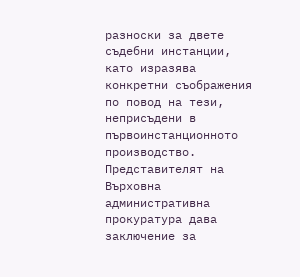разноски за двете съдебни инстанции, като изразява конкретни съображения по повод на тези, неприсъдени в първоинстанционното производство.
Представителят на Върховна административна прокуратура дава заключение за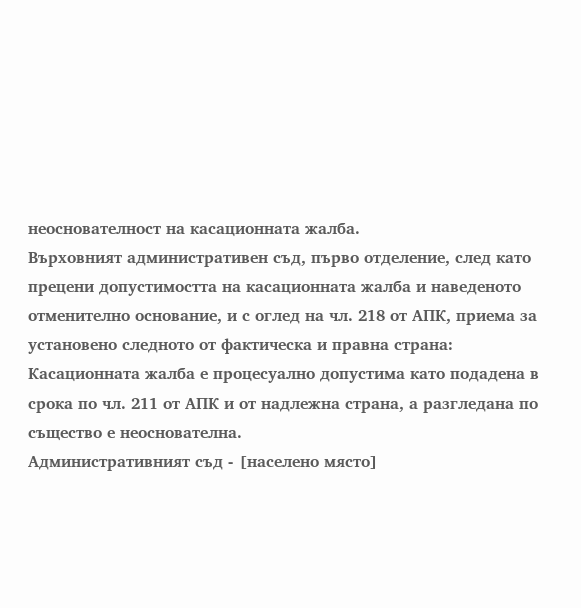неоснователност на касационната жалба.
Върховният административен съд, първо отделение, след като прецени допустимостта на касационната жалба и наведеното отменително основание, и с оглед на чл. 218 от АПК, приема за установено следното от фактическа и правна страна:
Касационната жалба е процесуално допустима като подадена в срока по чл. 211 от АПК и от надлежна страна, а разгледана по същество е неоснователна.
Административният съд - [населено място]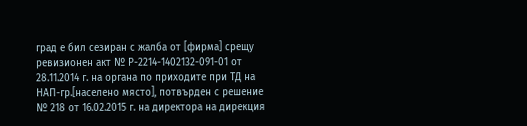град е бил сезиран с жалба от [фирма] срещу ревизионен акт № Р-2214-1402132-091-01 от 28.11.2014 г. на органа по приходите при ТД на НАП-гр.[населено място], потвърден с решение № 218 от 16.02.2015 г. на директора на дирекция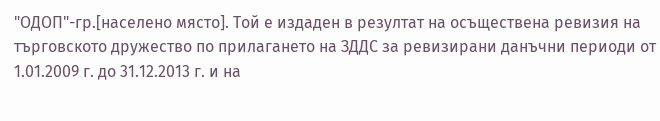"ОДОП"-гр.[населено място]. Той е издаден в резултат на осъществена ревизия на търговското дружество по прилагането на ЗДДС за ревизирани данъчни периоди от 1.01.2009 г. до 31.12.2013 г. и на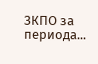ЗКПО за периода...